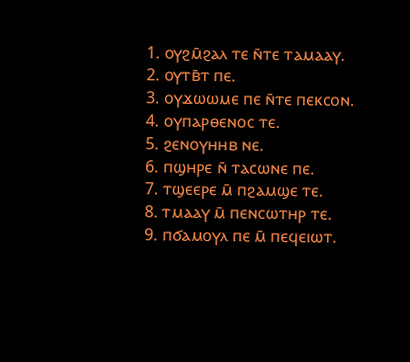1. ⲟⲩϩⲙ̄ϩⲁⲗ ⲧⲉ ⲛ̄ⲧⲉ ⲧⲁⲙⲁⲁⲩ.
2. ⲟⲩⲧⲃ̄ⲧ ⲡⲉ.
3. ⲟⲩϫⲱⲱⲙⲉ ⲡⲉ ⲛ̄ⲧⲉ ⲡⲉⲕⲥⲟⲛ.
4. ⲟⲩⲡⲁⲣⲑⲉⲛⲟⲥ ⲧⲉ.
5. ϩⲉⲛⲟⲩⲏⲏⲃ ⲛⲉ.
6. ⲡϣⲏⲣⲉ ⲛ̄ ⲧⲁⲥⲱⲛⲉ ⲡⲉ.
7. ⲧϣⲉⲉⲣⲉ ⲙ̄ ⲡϩⲁⲙϣⲉ ⲧⲉ.
8. ⲧⲙⲁⲁⲩ ⲙ̄ ⲡⲉⲛⲥⲱⲧⲏⲣ ⲧⲉ.
9. ⲡϭⲁⲙⲟⲩⲗ ⲡⲉ ⲙ̄ ⲡⲉϥⲉⲓⲱⲧ.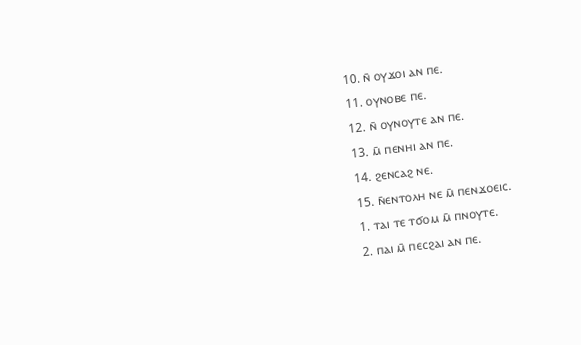10. ⲛ̄ ⲟⲩϫⲟⲓ ⲁⲛ ⲡⲉ.
11. ⲟⲩⲛⲟⲃⲉ ⲡⲉ.
12. ⲛ̄ ⲟⲩⲛⲟⲩⲧⲉ ⲁⲛ ⲡⲉ.
13. ⲙ̄ ⲡⲉⲛⲏⲓ ⲁⲛ ⲡⲉ.
14. ϩⲉⲛⲥⲁϩ ⲛⲉ.
15. ⲛ̄ⲉⲛⲧⲟⲗⲏ ⲛⲉ ⲙ̄ ⲡⲉⲛϫⲟⲉⲓⲥ.
1. ⲧⲁⲓ ⲧⲉ ⲧϭⲟⲙ ⲙ̄ ⲡⲛⲟⲩⲧⲉ.
2. ⲡⲁⲓ ⲙ̄ ⲡⲉⲥϩⲁⲓ ⲁⲛ ⲡⲉ.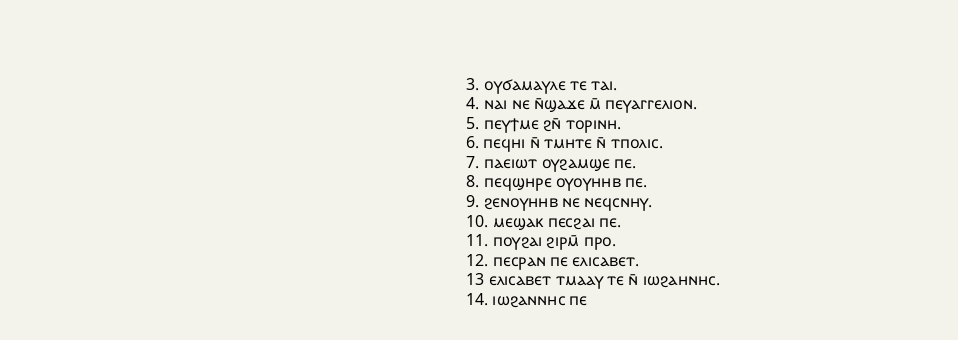3. ⲟⲩϭⲁⲙⲁⲩⲗⲉ ⲧⲉ ⲧⲁⲓ.
4. ⲛⲁⲓ ⲛⲉ ⲛ̄ϣⲁϫⲉ ⲙ̄ ⲡⲉⲩⲁⲅⲅⲉⲗⲓⲟⲛ.
5. ⲡⲉⲩϯⲙⲉ ϩⲛ̄ ⲧⲟⲣⲓⲛⲏ.
6. ⲡⲉϥⲏⲓ ⲛ̄ ⲧⲙⲏⲧⲉ ⲛ̄ ⲧⲡⲟⲗⲓⲥ.
7. ⲡⲁⲉⲓⲱⲧ ⲟⲩϩⲁⲙϣⲉ ⲡⲉ.
8. ⲡⲉϥϣⲏⲣⲉ ⲟⲩⲟⲩⲏⲏⲃ ⲡⲉ.
9. ϩⲉⲛⲟⲩⲏⲏⲃ ⲛⲉ ⲛⲉϥⲥⲛⲏⲩ.
10. ⲙⲉϣⲁⲕ ⲡⲉⲥϩⲁⲓ ⲡⲉ.
11. ⲡⲟⲩϩⲁⲓ ϩⲓⲣⲙ̄ ⲡⲣⲟ.
12. ⲡⲉⲥⲣⲁⲛ ⲡⲉ ⲉⲗⲓⲥⲁⲃⲉⲧ.
13 ⲉⲗⲓⲥⲁⲃⲉⲧ ⲧⲙⲁⲁⲩ ⲧⲉ ⲛ̄ ⲓⲱϩⲁⲏⲛⲏⲥ.
14. ⲓⲱϩⲁⲛⲛⲏⲥ ⲡⲉ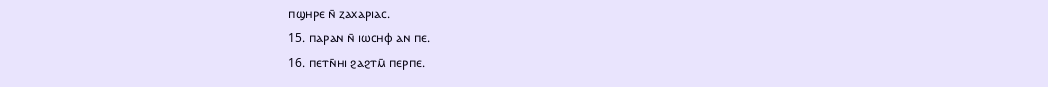ⲡϣⲏⲣⲉ ⲛ̄ ⲍⲁⲭⲁⲣⲓⲁⲥ.
15. ⲡⲁⲣⲁⲛ ⲛ̄ ⲓⲱⲥⲏⲫ ⲁⲛ ⲡⲉ.
16. ⲡⲉⲧⲛ̄ⲏⲓ ϩⲁϩⲧⲙ̄ ⲡⲉⲣⲡⲉ.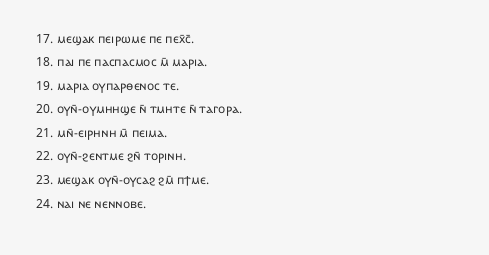17. ⲙⲉϣⲁⲕ ⲡⲉⲓⲣⲱⲙⲉ ⲡⲉ ⲡⲉⲭ̄ⲥ̄.
18. ⲡⲁⲓ ⲡⲉ ⲡⲁⲥⲡⲁⲥⲙⲟⲥ ⲙ̄ ⲙⲁⲣⲓⲁ.
19. ⲙⲁⲣⲓⲁ ⲟⲩⲡⲁⲣⲑⲉⲛⲟⲥ ⲧⲉ.
20. ⲟⲩⲛ̄-ⲟⲩⲙⲏⲏϣⲉ ⲛ̄ ⲧⲙⲏⲧⲉ ⲛ̄ ⲧⲁⲅⲟⲣⲁ.
21. ⲙⲛ̄-ⲉⲓⲣⲏⲛⲏ ⲙ̄ ⲡⲉⲓⲙⲁ.
22. ⲟⲩⲛ̄-ϩⲉⲛⲧⲙⲉ ϩⲛ̄ ⲧⲟⲣⲓⲛⲏ.
23. ⲙⲉϣⲁⲕ ⲟⲩⲛ̄-ⲟⲩⲥⲁϩ ϩⲙ̄ ⲡϯⲙⲉ.
24. ⲛⲁⲓ ⲛⲉ ⲛⲉⲛⲛⲟⲃⲉ.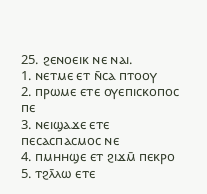25. ϩⲉⲛⲟⲉⲓⲕ ⲛⲉ ⲛⲁⲓ.
1. ⲛⲉⲧⲙⲉ ⲉⲧ ⲛ̄ⲥⲁ ⲡⲧⲟⲟⲩ
2. ⲡⲣⲱⲙⲉ ⲉⲧⲉ ⲟⲩⲉⲡⲓⲥⲕⲟⲡⲟⲥ ⲡⲉ
3. ⲛⲉⲓϣⲁϫⲉ ⲉⲧⲉ ⲡⲉⲥⲁⲥⲡⲁⲥⲙⲟⲥ ⲛⲉ
4. ⲡⲙⲏⲏϣⲉ ⲉⲧ ϩⲓϫⲙ̄ ⲡⲉⲕⲣⲟ
5. ⲧϩⲗ̄ⲗⲱ ⲉⲧⲉ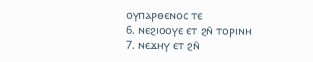ⲟⲩⲡⲁⲣⲑⲉⲛⲟⲥ ⲧⲉ
6. ⲛⲉϩⲓⲟⲟⲩⲉ ⲉⲧ ϩⲛ̄ ⲧⲟⲣⲓⲛⲏ
7. ⲛⲉϫⲏⲩ ⲉⲧ ϩⲛ̄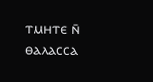ⲧⲙⲏⲧⲉ ⲛ̄ ⲑⲁⲗⲁⲥⲥⲁ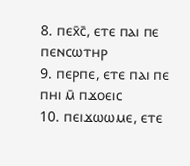8. ⲡⲉⲭ̄ⲥ̄, ⲉⲧⲉ ⲡⲁⲓ ⲡⲉ ⲡⲉⲛⲥⲱⲧⲏⲣ
9. ⲡⲉⲣⲡⲉ, ⲉⲧⲉ ⲡⲁⲓ ⲡⲉ ⲡⲏⲓ ⲙ̄ ⲡϫⲟⲉⲓⲥ
10. ⲡⲉⲓϫⲱⲱⲙⲉ, ⲉⲧⲉ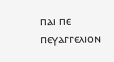ⲡⲁⲓ ⲡⲉ ⲡⲉⲩⲁⲅⲅⲉⲗⲓⲟⲛ